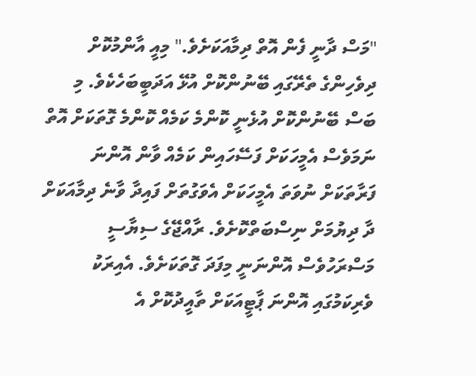"މަސް ދާނީ ފެން އޮތް ދިމާއަކަށެވެ." މިއީ އާންމުކޮށް ދިވެހިންގެ ތެރޭގައި ބޭނުންކޮށް އުޅޭ އަދަބީބަހެކެވެ. މި ބަސް ބޭނުންކޮށް އުޅެނީ ކޮންމެ ކަމެއް ކޮންމެ ގޮތަކަށް އޮތް ނަމަވެސް އެމީހަކަށް ފަސޭހައިން ކަމެއް ވާން އޮންނަ ފަރާތަކަށް ނުވަތަ އެމީހަކަށް އެވަގުތަށް ފައިދާ ވާނެ ދިމާއަކަށް ދާ ދިޔުމަށް ނިސްބަތްކޮށެވެ. ރާއްޖޭގެ ސިޔާސީ މަސްރަހުވެސް އޮންނަނީ މިފަދަ ގޮތަކަށެވެ. އެއިރަކު ވެރިކަމުގައި އޮންނަ ޕާޓީއަކަށް ތާއީދުކޮށް އެ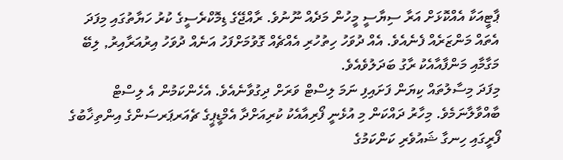ޕާޓީއަކާ އެއްކޮޅަށް އަރާ ސިޔާސީ މީހުން މަދެއް ނޫނުވެ. ރާއްޖޭގެ ޑިމޮކްރެސީގެ ކުރު ހަޔާތުގައި މިފަދަ އެތައް މަންޒަރެއް ފެނެއެވެ. އެއް ދުވަހު ހިތުހުރި އެއްޗެއް ގޮވުމަށްފަހު އަނެއް ދުވަހު އިރުއަރާއިރު, ލިބޭ މަގާމާއި މަންފާއާއެކު ރާގު ބަދަލުވެއެވެ.
މިފަދަ މިސާލުތައް ކިޔަން ފަށައިފި ނަމަ ލިސްޓް ވަރަށް ދިގުވާނެއެވެ. އެހެންކަމުން އެ ލިސްޓް ބާއްވާލާނަމެވެ. މިހާރު ދައްކަން މި އުޅެނީ ފޯރިއާއެކު ކުރިއަށްދާ އެމްޑީޕީގެ ޗެއަރޕަރސަންގެ އިންތިޚާބުގެ ފޯރީގައި ހިނގާ ޝައުވެރި ކަންކަމުގެ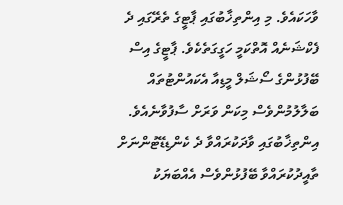ވާހަކައެވެ. މި އިންތިޚާބުގައި ޕާޓީގެ ތެރޭގައި ދެ ފެކްޝަނެއް އޮތްކަމީ ހަގީގަތެކެވެ. ޕާޓީގެ އިސް ބޭފުޅުންގެ ސޯޝަލް މީޑިއާ އެކައުންޓުތައް ބަލާލުމުންވެސް މިކަން ވަރަށް ސާފުވާނެއެވެ.
އިންތިޚާބުގައި ވާދަކުރައްވާ ދެ ކެންޑިޑޭޓުންނަށް ތާއީދުކުރައްވާ ބޭފުޅުންވެސް އެއްބަޔަކު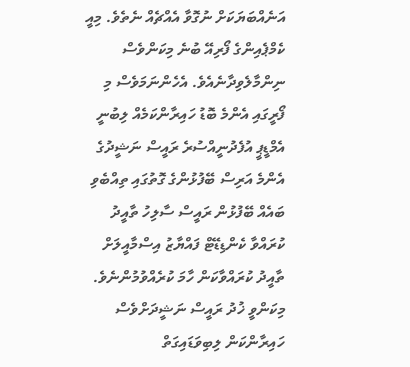އަނެއްބަޔަކަށް ނުގޮވާ އެއްޗެއް ނެތެވެ. މިއީ ކެމްޕެއިންގެ ފޯރިއޭ ބުނެ މިކަންވެސް ނިންމާލެވިދާނެއެވެ. އެހެންނަމަވެސް މި ފޯރީގައި އެންމެ ބޮޑު ހައިރާންކަމެއް ލިބުނީ އެމްޑީޕީ އުފެދުނީއްސުރެ ރައީސް ނަޝީދުގެ އެންމެ އަރިސް ބޭފުޅުންގެ ގޮތުގައި ތިއްބެވި ބައެއް ބޭފުޅުން ރައީސް ސާލިހު ތާއީދު ކުރައްވާ ކެންޑިޑޭޓް ފައްޔާޒު އިސްމާއީލަށް ތާއީދު ކުރައްވާކަން ހާމަ ކުރެއްވުމުންނެވެ. މިކަންވީ ޚުދު ރައީސް ނަޝީދަށްވެސް ހައިރާންކަން ލިބިވަޑައިގަތް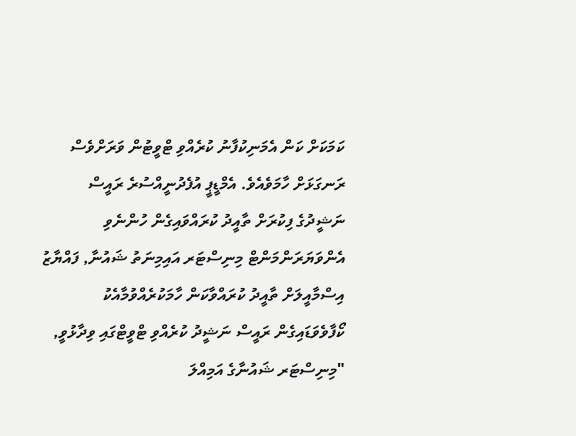ކަމަކަށް ކަން އެމަނިކުފާނު ކުރެއްވި ޓްވީޓުން ވަރަށްވެސް ރަނގަޅަށް ހާމަވެއެވެ. އެމްޑީޕީ އުފެދުނީއްސުރެ ރައީސް ނަޝީދުގެ ފިކުރަށް ތާއީދު ކުރައްވައިގެން ހުންނެވި އެންވަޔަރަންމަންޓް މިނިސްޓަރ އައިމިނަތު ޝައުނާ, ފައްޔާޒު އިސްމާއީލަށް ތާއީދު ކުރައްވާކަން ހާމަކުރެއްވުމާއެކު ކޯފާވެވަޑައިގެން ރައީސް ނަޝީދު ކުރެއްވި ޓްވީޓްގައި ވިދާޅުވީ, "މިނިސްޓަރ ޝައުނާގެ އަމިއްލަ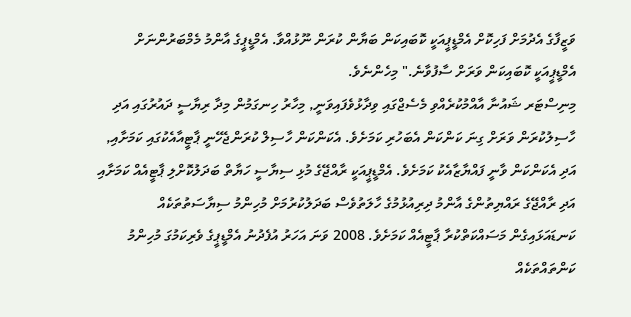ވަޒީފާގެ އެދުމަށް ފަހިކޮށް އެމްޑީޕީއަކީ ކޮބައިކަން ބަޔާން ކުރަން ނޫޅުއްވާ. އެމްޑީޕީގެ އާންމު މެމްބަރުންނަށް އެމްޑީޕީއަކީ ކޮބައިކަން ވަރަށް ސާފުވާނެ." މިހެންނެވެ.
މިނިސްޓަރ ޝައުނާ އާއްމުކުރެއްވި މެސެޖްގައި ވިދާޅުވެފައިވަނީ, މިހާރު ހިނގަމުން މިދާ ރިޔާސީ ދައުރުގައި އަދި ހާސިލުކުރަން ވަރަށް ގިނަ ކަންކަން އެބަހުރި ކަމަށެވެ. އެކަންކަން ހާސިލް ކުރަންޖެހޭނީ ޕާޓީއާއެކުގައި ކަމަށާއި, އަދި އެކަންކަން ވާނީ ފައްޔާޒާއެކު ކަމަށެވެ. އެމްޑީޕީއަކީ ރާއްޖޭގެ މުޅި ސިޔާސީ ހަޔާތް ބަދަލުކޮށްލި ޕާޓީއެއް ކަމަށާއި އަދި ރާއްޖޭގެ ރައްޔިތުންގެ އާންމު ދިރިއުޅުމުގެ ހާލަތުވެސް ބަދަލުކުރުމަށް މުހިންމު ސިޔާސަތުތަކެއް ކަނޑައަޅައިގެން މަސައްކަތްކުރާ ޕާޓީއެއް ކަމަށެވެ. 2008 ވަނަ އަހަރު އުފެދުނު އެމްޑީޕީގެ ވެރިކަމުގަ މުހިންމު ކަންތައްތަކެއް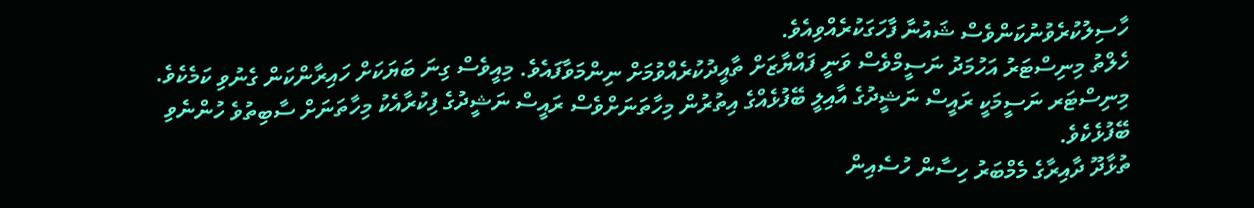ހާސިލުކުރެވުނުކަންވެސް ޝައުނާ ފާހަގަކުރެއްވިއެވެ.
ހެލްތު މިނިސްޓަރު އަހުމަދު ނަސީމްވެސް ވަނީ ފައްޔާޒަށް ތާއީދުކުރެއްވުމަށް ނިންމަވާފައެވެ. މިއީވެސް ގިނަ ބަޔަކަށް ހައިރާންކަން ގެނުވި ކަމެކެވެ. މިނިސްޓަރ ނަސީމަކީ ރައީސް ނަޝީދުގެ އާއިލީ ބޭފުޅެއްގެ އިތުރުން މިހާތަނަށްވެސް ރައީސް ނަޝީދުގެ ފިކުރާއެކު މިހާތަނަށް ސާބިތުވެ ހުންނެވި ބޭފުޅެކެވެ.
ތުޅާދޫ ދާއިރާގެ މެމްބަރު ހިސާން ހުސެއިން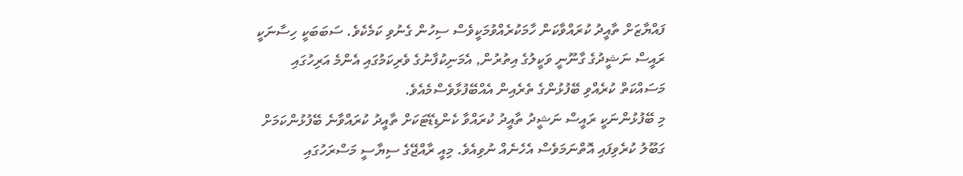ފައްޔާޒަށް ތާއީދު ކުރައްވާކަން ހާމަކުރެއްވުމަކީވެސް ސިހުން ގެނުވި ކަމެކެވެ. ސަބަބަކީ ހިސާނަކީ ރައީސް ނަޝީދުގެ ގާނޫނީ ވަކީލުގެ އިތުރުން, އެމަނިކުފާނުގެ ވެރިކަމުގައި އެންމެ އަރިހުގައި މަސައްކަތް ކުރެއްވި ބޭފުޅުންގެ ތެރެއިން އެއްބޭފުޅާވެސްމެއެވެ.
މި ބޭފުޅުންނަކީ ރައީސް ނަޝީދު ތާއީދު ކުރައްވާ ކެންޑިޑޭޓަކަށް ތާއީދު ކުރައްވާނެ ބޭފުޅުންކަމަށް ގަބޫލު ކުރެވިފައި އޮތްނަމަވެސް އެހެނެއް ނުވިއެވެ. މިއީ ރާއްޖޭގެ ސިޔާސީ މަސްރަހުގައި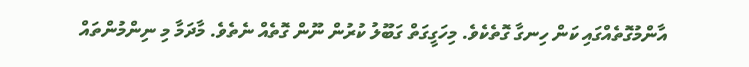އާންމުގޮތެއްގައި ކަން ހިނގާ ގޮތެކެވެ. މިހަގީގަތް ގަބޫލު ކުރުން ނޫން ގޮތެއް ނެތެވެ. މާދަމާ މި ނިންމުންތައް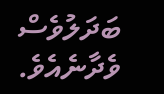ބަދަލުވެސް ވެދާނެއެވެ.